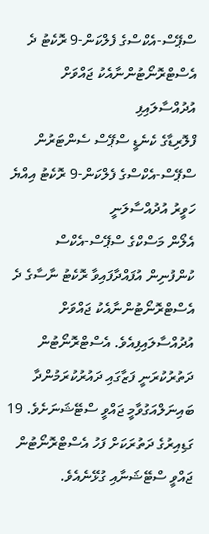ސްޕޭސް-އެކްސްގެ ފެލްކަން-9 ރޮކެޓު ދެ އެސްޓްރޮނޯޓުންނާއެކު ޖައްވަށް އުދުއްސާލައިފި
ފްލޮރިޑާގެ ކެނެޑީ ސްޕޭސް ސެންޓަރުން ސްޕޭސް-އެކްސްގެ ފެލްކަން-9 ރޮކެޓު އިއްޔެ ހަވީރު އުދުއްސާލަނީ
އެލޯން މަސްކްގެ ސްޕޭސް-އެކްސް ކުންފުނިން އުފައްދާފައިވާ ރޮކެޓު ނާސާގެ ދެ އެސްޓްރޮނޯޓުންނާއެކު ޖައްވަށް އުދުއްސާލައިފިއެވެ. އެސްޓްރޮނޯޓުން ދަތުރުކުރަނީ ފަޒާގައި ދައުރުކުރަމުންދާ ބައިނަލްއަގުވާމީ ޖައްވީ ސްޓޭޝަނަށެވެ. 19 ގަޑިއިރުގެ ދަތުރަކަށް ފަހު އެސްޓްރޮނޯޓުން ޖައްވީ ސްޓޭޝަނާއި ގުޅޭނެއެވެ.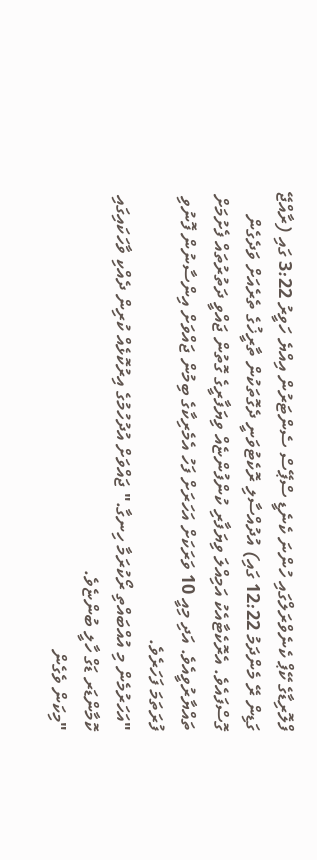ފްލޮރިޑާގެ ކޭޕް ކެނެވްރަލްގައި ހުންނަ ކެނެޑީ ސްޕޭސް ސެންޓަރުން އިއްޔެ ހަވީރު 3:22 ގައި (ރާއްޖޭ ގަޑިން ރޭ މެންދަމު 12:22 ގައި) އުދުއްސާލި ރޮކެޓުވަނީ ދެގޮތަކުން ތާރީޚުގެ ތެރެއަށް ވަދެގެން ގޮސްފައެވެ. އެރޮކެޓާއެކު އަމިއްލަ ވިޔަފާރި ކުންފުންޏެއް ވިޔަފާރީގެ ގޮތުން ޖައްވީ ދަތުރުތައް ފެށުމަށް ތައްޔާރުވީއެވެ. އަދި މިއީ 10 ވަރަކަށް އަހަރަށް ފަހު އެމެރިކާގެ ބިމުން ޖައްވަށް އިންސާނުން ފޮނުވި ފުރަތަމަ ފަހަރެވެ.
"އަހަރުމެން މި އުއްބައްތި ރޯކުރަމާ ހިނގާ." ޖައްވަށް އުދުހުމުގެ އިރުކޮޅެއް ކުރިން ދެއްކި ވާހަކައިގައި ކޮމާންޑަރ ޑަގް ހާލީ ބުންޏެވެ.
"މިކަން ވެގެން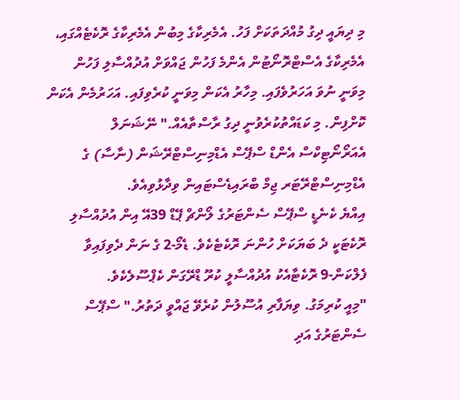މި ދިޔައީ ދިގު މުއްދަތަކަށް ފަހު. އެމެރިކާގެ މިބުން އެމެރިކާގެ ރޮކެޓެއްގައި، އެމެރިކާގެ އެސްޓްރޮނޯޓުން އެންމެ ފަހުން ޖައްވަށް އުދުއްސާލި ފަހުން މިވަނީ ނުވަ އަހަރުވެފައި. މިހާރު އެކަން މިވަނީ ކުރެވިފައި. އަހަރުމެން އެކަން ކޮށްފިން. މި ކަޑައްތުކުރެވުނީ ދިގު ރާސްތާއެއް." ނޭޝަނަލް އެއަރޯނޯޓިކްސް އެންޑް ސްޕޭސް އެޑްމިނިސްޓްރޭޝަން (ނާސާ) ގެ އެޑްމިނިސްޓްރޭޓަރ ޖިމް ބްރައިޑެސްޓައިން ވިދާޅުވިއެވެ.
އިއްޔެ ކެނެޑީ ސްޕޭސް ސެންޓަރުގެ ލޯންޗް ޕޭޑް 39އޭ އިން އުދުއްސާލި ރޮކެޓަކީ ދެ ބަޔަކަށް ހުންނަ ރޮކެޓެކެވެ. ޑެމޯ-2 ގެ ނަން ދެވިފައިވާ ފެލްކަން-9 ރޮކެޓާއެކު އުދުއްސާލީ ކުރޫ ޑްރޭގަން ކެޕްސޫލެކެވެ.
"މިއީ ކުރިމަގު. ވިޔަފާރި އުސޫލުން ކުރެވޭ ޖައްވީ ދަތުރު." ސްޕޭސް ސެންޓަރުގެ އަދި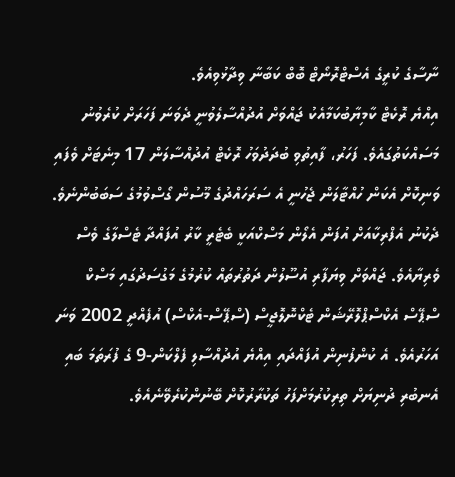ނާސާގެ ކުރީގެ އެސްޓްރޮނޯޓް ބޮބް ކަބާނާ ވިދާޅުވިއެވެ.
އިއްޔެ ރޮކެޓް ކާމިޔާބުކަމާއެކު ޖައްވަށް އުދުއްސާލެވުނީ ދެވަނަ ފަހަރަށް ކުރެވުނު މަސައްކަތުގައެވެ. ފަހަރު، ފާއިތުވި ބުދަދުވަހު ރޮކެޓް އުދުއްސާލަން 17 މިނެޓަށް ވެފައި ވަނިކޮށް އެކަން ހުއްޓާލަން ޖެހުނީ އެ ސަރަހައްދުގެ މޫސުން ގޯސްވުމުގެ ސަބަބުންނެވެ.
ދެކުނު އެފްރިކާއަށް އުފަން އެލޯން މަސްކްއަކީ ބެޓެރީ ކާރު އުފައްދާ ޓެސްލާގެ ވެސް ވެރިޔާއެވެ. ޖައްވަށް ވިޔަފާރި އުސޫލުން ދަތުރުތައް ކުރުމުގެ މަގުސަދުގައި މަސްކް ސްޕޭސް އެކްސްޕްލޮރޭޝަން ޓެކްނޮލޮޖީސް (ސްޕޭސް-އެކްސް) އުފެއްދީ 2002 ވަނަ އަހަރުއެވެ. އެ ކުންފުނިން އުފައްދައި އިއްޔެ އުދުއްސާލި ފެލްކަން-9 ގެ ފުރަތަމަ ބައި އެނބުރި ދުނިޔަށް ތިރިކުރުމަށްފަހު ތަކުރާރުކޮށް ބޭނުންކުރެވޭނެއެވެ.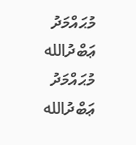މުޙައްމަދު ޢަބްދުالله
މުޙައްމަދު ޢަބްދުالله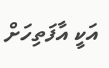އަކީ އާފަތިހަށް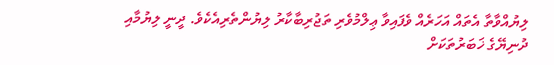ލިޔުއްވާތާ އެތައް އަހަރެއް ވެފައިވާ ޢިލްމުވެރި ތަޖުރިބާކާރު ލިޔުންތެރިއެކެވެ. ދީނީ ލިޔުމާއި ދުނިޔޭގެ ޚަބަރުތަކަށް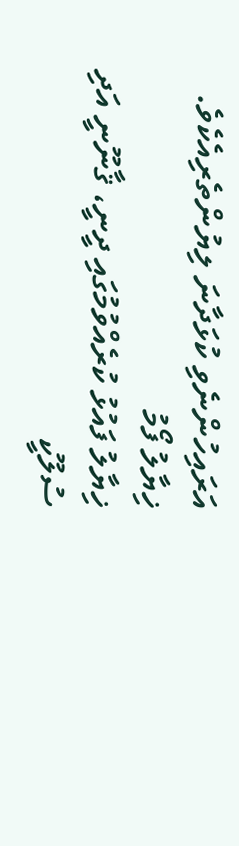އަރައިހުންނެވި ކުޅަދާނަ ލިޔުންތެރިއެކެވެ.
ޚިޔާލު ފޯމު
ޚިޔާލު ފައުޅު ކުރެއްވުމުގައި ދީނީ، ޤާނޫނީ އަދި ސުލޫކީ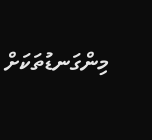މިންގަނޑުތަކަށް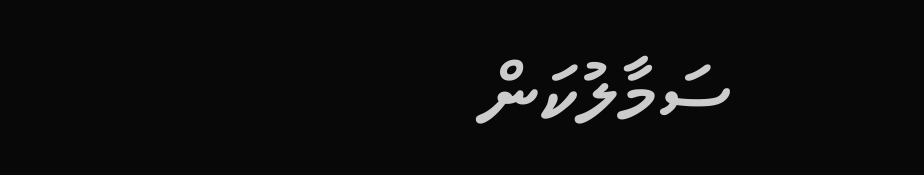ސަމާލުކަން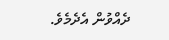ދެއްވުން އެދެމެވެ.